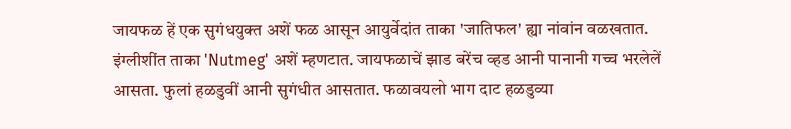जायफळ हें एक सुगंधयुक्त अशें फळ आसून आयुर्वेदांत ताका 'जातिफल' ह्या नांवांन वळखतात. इंग्लीशींत ताका 'Nutmeg' अशें म्हणटात. जायफळाचें झाड बरेंच व्हड आनी पानानी गच्च भरलेलें आसता. फुलां हळडुवीं आनी सुगंधीत आसतात. फळावयलो भाग दाट हळडुव्या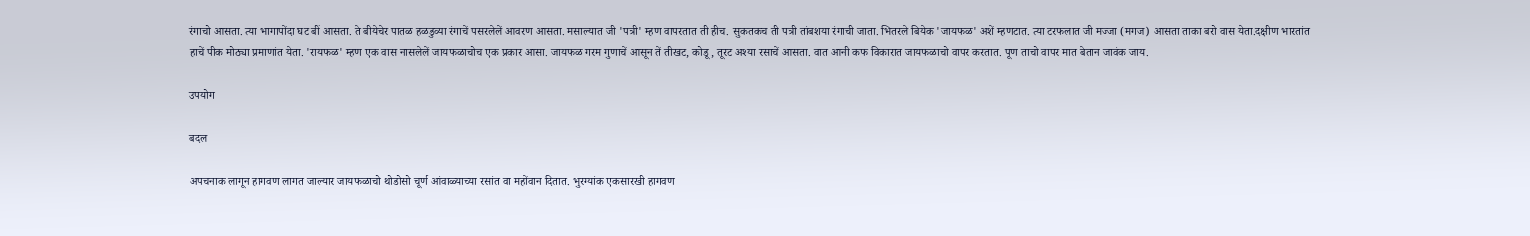रंगाचो आसता. त्या भागापोंदा घट बीं आसता. ते बीयेचेर पातळ हळडुव्या रंगाचें पसरलेलें आवरण आसता. मसाल्यात जी 'पत्री' म्हण वापरतात ती हीच. सुकतकच ती पत्री तांबशया रंगाची जाता. भितरले बियेक 'जायफळ' अशें म्हणटात. त्या टरफलात जी मज्जा (मगज) आसता ताका बरो वास येता.दक्षीण भारतांत हाचें पीक मोठ्या प्रमाणांत येता. 'रायफळ' म्हण एक वास नासलेलें जायफळाचोच एक प्रकार आसा. जायफळ गरम गुणाचें आसून तें तीखट, कोडू, तूरट अश्या रसाचें आसता. वात आनी कफ विकारात जायफळाचो वापर करतात. पूण ताचो वापर मात बेतान जावंक जाय.

उपयोग

बदल

अपचनाक लागून हागवण लागत जाल्यार जायफळाचो थोडोसो चूर्ण आंवाळ्याच्या रसांत वा महोंवान दितात. भुरग्यांक एकसारखी हागवण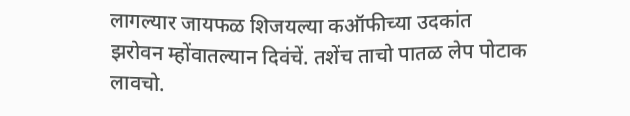लागल्यार जायफळ शिजयल्या कऑफीच्या उदकांत झरोवन म्होंवातल्यान दिवंचें. तशेंच ताचो पातळ लेप पोटाक लावचो.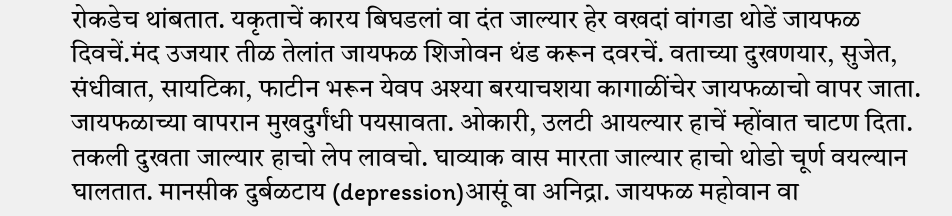रोकडेच थांबतात. यकृताचें कारय बिघडलां वा दंत जाल्यार हेर वखदां वांगडा थोडें जायफळ दिवचें.मंद उजयार तीळ तेलांत जायफळ शिजोवन थंड करून दवरचें. वताच्या दुखणयार, सुजेत, संधीवात, सायटिका, फाटीन भरून येवप अश्या बरयाचशया कागाळींचेर जायफळाचो वापर जाता. जायफळाच्या वापरान मुखदुर्गंधी पयसावता. ओकारी, उलटी आयल्यार हाचें म्होंवात चाटण दिता. तकली दुखता जाल्यार हाचो लेप लावचो. घाव्याक वास मारता जाल्यार हाचो थोडो चूर्ण वयल्यान घालतात. मानसीक दुर्बळटाय (depression)आसूं वा अनिद्रा. जायफळ महोवान वा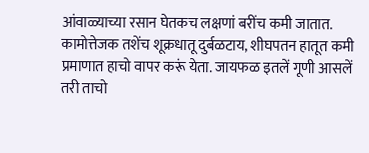आंवाळ्याच्या रसान घेतकच लक्षणां बरींच कमी जातात. कामोत्तेजक तशेंच शूक्रधातू दुर्बळटाय, शीघपतन हातूत कमी प्रमाणात हाचो वापर करूं येता. जायफळ इतलें गूणी आसलें तरी ताचो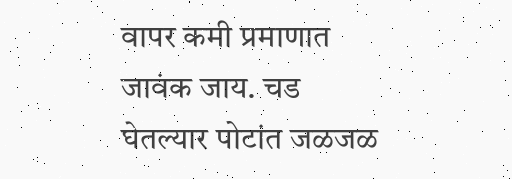वापर कमी प्रमाणात जावंक जाय. चड घेतल्यार पोटांत जळजळ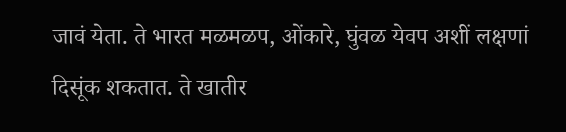जावं येता. ते भारत मळमळप, ओंकारे, घुंवळ येवप अशीं लक्षणां दिसूंक शकतात. ते खातीर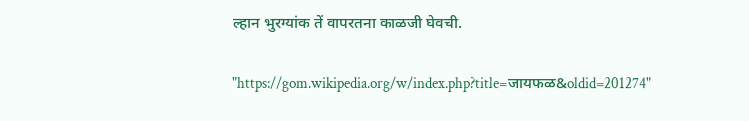ल्हान भुरग्यांक तें वापरतना काळजी घेवची.

"https://gom.wikipedia.org/w/index.php?title=जायफळ&oldid=201274"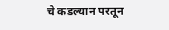चे कडल्यान परतून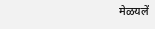मेळयलें